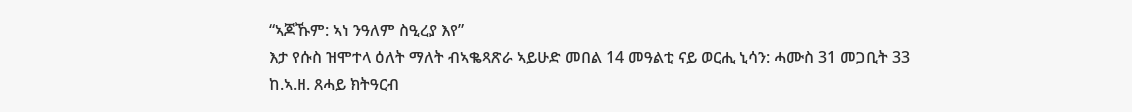“ኣጆኹም: ኣነ ንዓለም ስዒረያ እየ”
እታ የሱስ ዝሞተላ ዕለት ማለት ብኣቈጻጽራ ኣይሁድ መበል 14 መዓልቲ ናይ ወርሒ ኒሳን: ሓሙስ 31 መጋቢት 33 ከ.ኣ.ዘ. ጸሓይ ክትዓርብ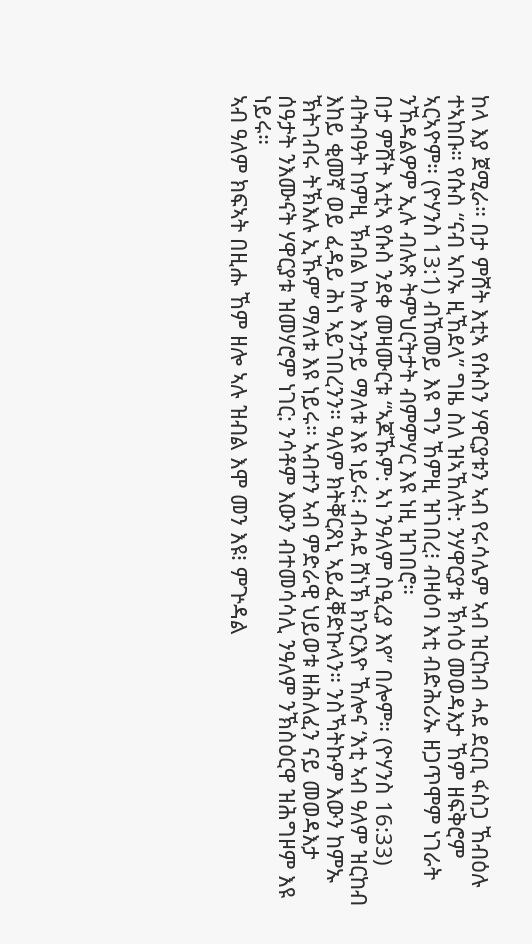ከላ እያ ጀሚራ። በታ ምሸት እቲኣ የሱስን ሃዋርያቱን ኣብ የሩሳሌም ኣብ ዝርከብ ሓደ ደርቢ ፋስጋ ኸብዕሉ ተኣከቡ። የሱስ “ናብ ኣቦኡ ዚኸደላ” ግዜ ስለ ዝኣኸለት: ንሃዋርያቱ ኽሳዕ መወዳእታ ኸም ዘፍቅሮም ኣርኣዮም። (ዮሃንስ 13:1) ብኸመይ እዩ ግን ኸምዚ ዝገበረ፧ ብዛዕባ እቲ ብድሕሪኡ ዘጋጥሞም ነገራት ንኸዳልዎም ኢሉ ብሉጽ ትምህርትታት ብምምሃር እዩ ነዚ ዝገበሮ።
በታ ምሸት እቲኣ የሱስ ንደቀ መዛሙርቱ “ኣጆኹም: ኣነ ንዓለም ስዒረያ እየ” በሎም። (ዮሃንስ 16:33) ብትብዓት ከምዚ ኽብል ከሎ እንታይ ማለቱ እዩ ነይሩ፧ ብሓደ ሸነኽ ክንርእዮ ኸሎና ‘እቲ ኣብ ዓለም ዝርከብ እከይ ቂመኛ ወይ ፈዳይ ሕነ ኣይገበረንን። ዓለም ክትቐርጸኒ ኣይፈቐድኩላን። ንስኻትኩም እውን ከምኡ ኽትገብሩ ትኽእሉ ኢኹም’ ማለቱ እዩ ነይሩ። ኣብተን ኣብ ምድራዊ ህይወቱ ዘሕለፈን ናይ መወዳእታ ሰዓታት ንእሙናት ሃዋርያቱ ዝመሃሮም ነገር: ንሳቶም እውን ብተመሳሳሊ ንዓለም ንኽስዕርዋ ዝሕግዞም እዩ ነይሩ።
ኣብ ዓለም ክፍኣት በዚሑ ኸም ዘሎ ኣሉ ዝብል እሞ መን እዩ፧ ምጕዳል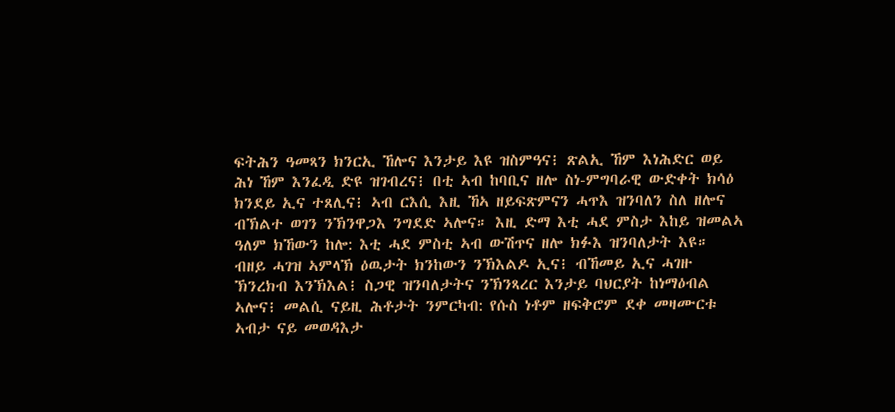ፍትሕን ዓመጻን ክንርኢ ኸሎና እንታይ እዩ ዝስምዓና፧ ጽልኢ ኸም እነሕድር ወይ ሕነ ኸም እንፈዲ ድዩ ዝገብረና፧ በቲ ኣብ ከባቢና ዘሎ ስነ-ምግባራዊ ውድቀት ክሳዕ ክንደይ ኢና ተጸሊና፧ ኣብ ርእሲ እዚ ኸኣ ዘይፍጽምናን ሓጥእ ዝንባለን ስለ ዘሎና ብኽልተ ወገን ንኽንዋጋእ ንግደድ ኣሎና። እዚ ድማ እቲ ሓደ ምስታ እከይ ዝመልኣ ዓለም ክኸውን ከሎ: እቲ ሓደ ምስቲ ኣብ ውሽጥና ዘሎ ክፉእ ዝንባለታት እዩ። ብዘይ ሓገዝ ኣምላኽ ዕዉታት ክንከውን ንኽእልዶ ኢና፧ ብኸመይ ኢና ሓገዙ ኽንረክብ እንኽእል፧ ስጋዊ ዝንባለታትና ንኽንጻረር እንታይ ባህርያት ከነማዕብል ኣሎና፧ መልሲ ናይዚ ሕቶታት ንምርካብ: የሱስ ነቶም ዘፍቅሮም ደቀ መዛሙርቱ ኣብታ ናይ መወዳእታ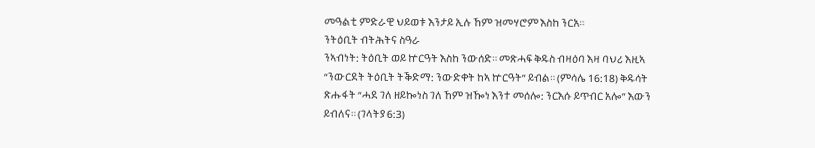መዓልቲ ምድራዊ ህይወቱ እንታይ ኢሉ ኸም ዝመሃሮም እስከ ንርአ።
ንትዕቢት ብትሕትና ስዓራ
ንኣብነት: ትዕቢት ወይ ኵርዓት እስከ ንውሰድ። መጽሓፍ ቅዱስ ብዛዕባ እዛ ባህሪ እዚኣ “ንውርደት ትዕቢት ትቕድማ: ንውድቀት ከኣ ኵርዓት” ይብል። (ምሳሌ 16:18) ቅዱሳት ጽሑፋት “ሓደ ገለ ዘይኰነስ ገለ ኸም ዝዀነ እንተ መሰሎ: ንርእሱ ይጥብር አሎ” እውን ይብለና። (ገላትያ 6:3)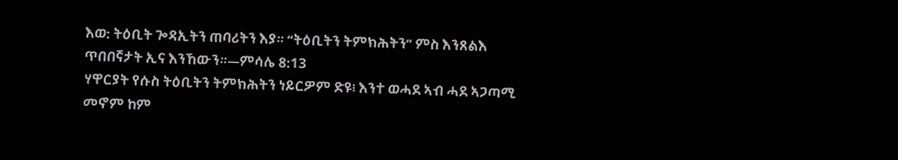እወ: ትዕቢት ጐዳኢትን ጠባሪትን እያ። “ትዕቢትን ትምክሕትን” ምስ እንጸልእ ጥበበኛታት ኢና እንኸውን።—ምሳሌ 8:13
ሃዋርያት የሱስ ትዕቢትን ትምክሕትን ነይርዎም ድዩ፧ እንተ ወሓደ ኣብ ሓደ ኣጋጣሚ መኖም ከም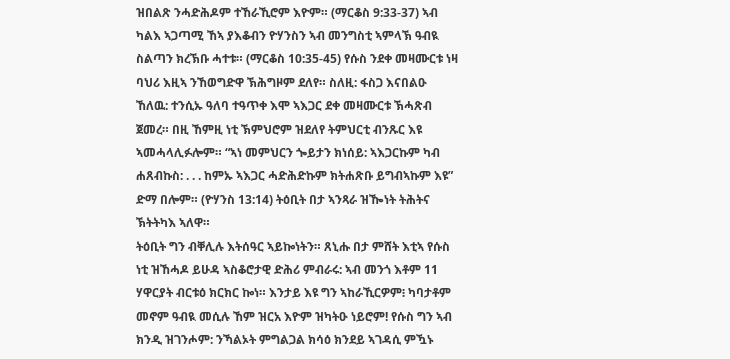ዝበልጽ ንሓድሕዶም ተኸራኺሮም እዮም። (ማርቆስ 9:33-37) ኣብ ካልእ ኣጋጣሚ ኸኣ ያእቆብን ዮሃንስን ኣብ መንግስቲ ኣምላኽ ዓብዪ ስልጣን ክረኽቡ ሓተቱ። (ማርቆስ 10:35-45) የሱስ ንደቀ መዛሙርቱ ነዛ ባህሪ እዚኣ ንኸወግድዋ ኽሕግዞም ደለየ። ስለዚ: ፋስጋ እናበልዑ ኸለዉ: ተንሲኡ ዓለባ ተዓጥቀ እሞ ኣእጋር ደቀ መዛሙርቱ ኽሓጽብ ጀመረ። በዚ ኸምዚ ነቲ ኽምህሮም ዝደለየ ትምህርቲ ብንጹር እዩ ኣመሓላሊፉሎም። “ኣነ መምህርን ጐይታን ክነሰይ: ኣእጋርኩም ካብ ሐጸብኩስ: . . . ከምኡ ኣእጋር ሓድሕድኩም ክትሐጽቡ ይግብኣኩም እዩ” ድማ በሎም። (ዮሃንስ 13:14) ትዕቢት በታ ኣንጻራ ዝዀነት ትሕትና ኽትትካእ ኣለዋ።
ትዕቢት ግን ብቐሊሉ እትሰዓር ኣይኰነትን። ጸኒሑ በታ ምሸት እቲኣ የሱስ ነቲ ዝኸሓዶ ይሁዳ ኣስቆሮታዊ ድሕሪ ምብራሩ: ኣብ መንጎ እቶም 11 ሃዋርያት ብርቱዕ ክርክር ኰነ። እንታይ እዩ ግን ኣከራኺርዎም፧ ካባታቶም መኖም ዓብዪ መሲሉ ኸም ዝርአ እዮም ዝካትዑ ነይሮም! የሱስ ግን ኣብ ክንዲ ዝገንሖም: ንኻልኦት ምግልጋል ክሳዕ ክንደይ ኣገዳሲ ምዃኑ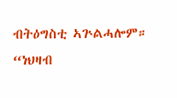ብትዕግስቲ ኣጕልሓሎም። “ነህዛብ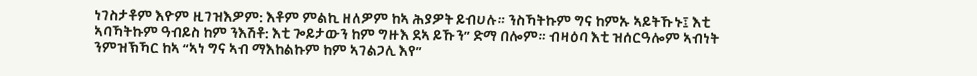ነገስታቶም እዮም ዚገዝእዎም: እቶም ምልኪ ዘለዎም ከኣ ሕያዎት ይብሀሉ። ንስኻትኩም ግና ከምኡ ኣይትኹኑ፤ እቲ ኣባኻትኩም ዓብይስ ከም ንእሽቶ: እቲ ጐይታውን ከም ግዙእ ደኣ ይኹን” ድማ በሎም። ብዛዕባ እቲ ዝሰርዓሎም ኣብነት ንምዝኽኻር ከኣ “ኣነ ግና ኣብ ማእከልኩም ከም ኣገልጋሊ እየ”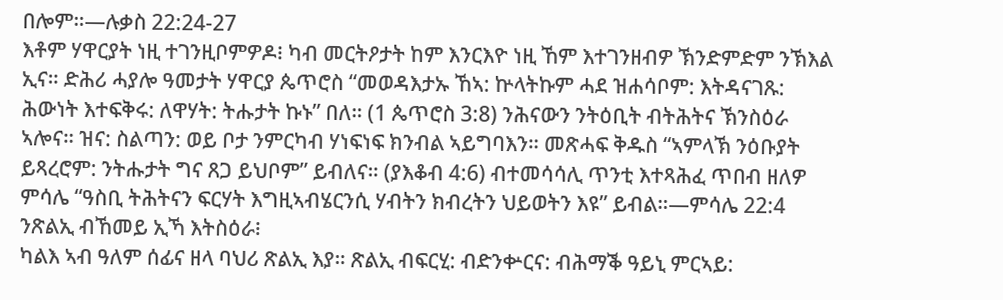በሎም።—ሉቃስ 22:24-27
እቶም ሃዋርያት ነዚ ተገንዚቦምዎዶ፧ ካብ መርትዖታት ከም እንርእዮ ነዚ ኸም እተገንዘብዎ ኽንድምድም ንኽእል ኢና። ድሕሪ ሓያሎ ዓመታት ሃዋርያ ጴጥሮስ “መወዳእታኡ ኸኣ: ኵላትኩም ሓደ ዝሐሳቦም: እትዳናገጹ: ሕውነት እተፍቅሩ: ለዋሃት: ትሑታት ኩኑ” በለ። (1 ጴጥሮስ 3:8) ንሕናውን ንትዕቢት ብትሕትና ኽንስዕራ ኣሎና። ዝና: ስልጣን: ወይ ቦታ ንምርካብ ሃነፍነፍ ክንብል ኣይግባእን። መጽሓፍ ቅዱስ “ኣምላኽ ንዕቡያት ይጻረሮም: ንትሑታት ግና ጸጋ ይህቦም” ይብለና። (ያእቆብ 4:6) ብተመሳሳሊ ጥንቲ እተጻሕፈ ጥበብ ዘለዎ ምሳሌ “ዓስቢ ትሕትናን ፍርሃት እግዚኣብሄርንሲ ሃብትን ክብረትን ህይወትን እዩ” ይብል።—ምሳሌ 22:4
ንጽልኢ ብኸመይ ኢኻ እትስዕራ፧
ካልእ ኣብ ዓለም ሰፊና ዘላ ባህሪ ጽልኢ እያ። ጽልኢ ብፍርሂ: ብድንቍርና: ብሕማቕ ዓይኒ ምርኣይ: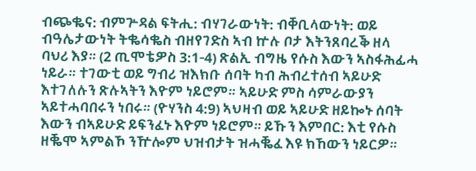ብጭቈና: ብምጕዳል ፍትሒ: ብሃገራውነት: ብቐቢላውነት: ወይ ብዓሌታውነት ትቈሳቈስ ብዘየገድስ ኣብ ኵሉ ቦታ እትንጸባረቕ ዘላ ባህሪ እያ። (2 ጢሞቴዎስ 3:1-4) ጽልኢ ብግዜ የሱስ እውን ኣስፋሕፊሓ ነይራ። ተገውቲ ወይ ግብሪ ዝእክቡ ሰባት ካብ ሕብረተሰብ ኣይሁድ እተገለሉን ጽሉኣትን እዮም ነይሮም። ኣይሁድ ምስ ሳምራውያን ኣይተሓባበሩን ነበሩ። (ዮሃንስ 4:9) ኣህዛብ ወይ ኣይሁድ ዘይኰኑ ሰባት እውን ብኣይሁድ ይፍንፈኑ እዮም ነይሮም። ይኹን እምበር: እቲ የሱስ ዘቘሞ ኣምልኾ ንዅሎም ህዝብታት ዝሓቘፈ እዩ ክኸውን ነይርዎ።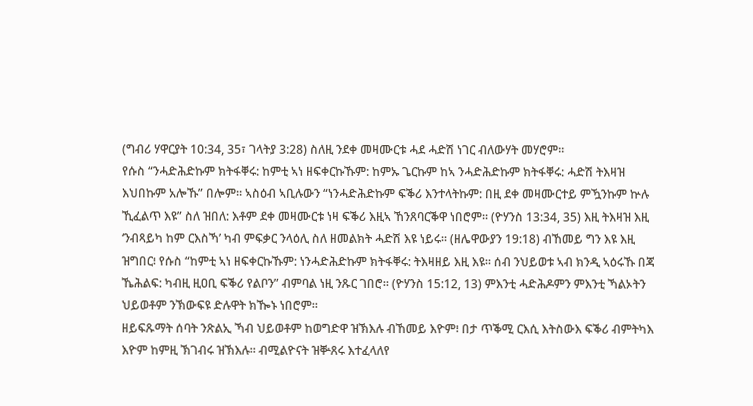(ግብሪ ሃዋርያት 10:34, 35፣ ገላትያ 3:28) ስለዚ ንደቀ መዛሙርቱ ሓደ ሓድሽ ነገር ብለውሃት መሃሮም።
የሱስ “ንሓድሕድኩም ክትፋቐሩ: ከምቲ ኣነ ዘፍቀርኩኹም: ከምኡ ጌርኩም ከኣ ንሓድሕድኩም ክትፋቐሩ: ሓድሽ ትእዛዝ እህበኩም አሎኹ” በሎም። ኣስዕብ ኣቢሉውን “ነንሓድሕድኩም ፍቕሪ እንተላትኩም: በዚ ደቀ መዛሙርተይ ምዃንኩም ኵሉ ኺፈልጥ እዩ” ስለ ዝበለ: እቶም ደቀ መዛሙርቱ ነዛ ፍቕሪ እዚኣ ኸንጸባርቕዋ ነበሮም። (ዮሃንስ 13:34, 35) እዚ ትእዛዝ እዚ ‘ንብጻይካ ከም ርእስኻ’ ካብ ምፍቃር ንላዕሊ ስለ ዘመልክት ሓድሽ እዩ ነይሩ። (ዘሌዋውያን 19:18) ብኸመይ ግን እዩ እዚ ዝግበር፧ የሱስ “ከምቲ ኣነ ዘፍቀርኩኹም: ነንሓድሕድኩም ክትፋቐሩ: ትእዛዘይ እዚ እዩ። ሰብ ንህይወቱ ኣብ ክንዲ ኣዕሩኹ በጃ ኼሕልፍ: ካብዚ ዚዐቢ ፍቕሪ የልቦን” ብምባል ነዚ ንጹር ገበሮ። (ዮሃንስ 15:12, 13) ምእንቲ ሓድሕዶምን ምእንቲ ኻልኦትን ህይወቶም ንኽውፍዩ ድሉዋት ክዀኑ ነበሮም።
ዘይፍጹማት ሰባት ንጽልኢ ኻብ ህይወቶም ከወግድዋ ዝኽእሉ ብኸመይ እዮም፧ በታ ጥቕሚ ርእሲ እትስውእ ፍቕሪ ብምትካእ እዮም ከምዚ ኽገብሩ ዝኽእሉ። ብሚልዮናት ዝቝጸሩ እተፈላለየ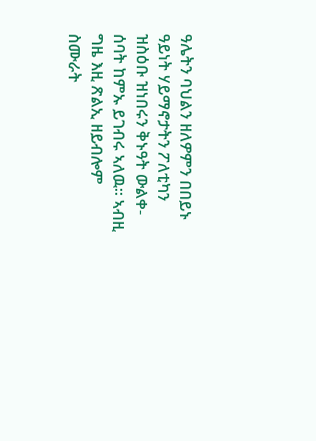ዓሌትን ባህልን ዘለዎምን በበይኑ ዓይነት ሃይማኖታትን ፖለቲካን ዝስዕቡ ዝነበሩን ቅኑዓት ውልቀ-ሰባት ከምኡ ይገብሩ ኣለዉ። ኣብዚ ግዜ እዚ ጽልኢ ዘይብሎም ስሙራት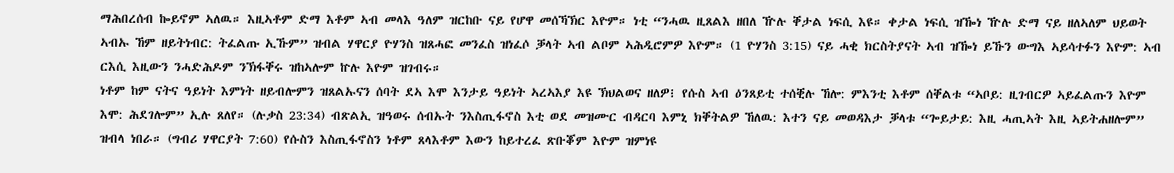ማሕበረሰብ ኰይኖም ኣለዉ። እዚኣቶም ድማ እቶም ኣብ መላእ ዓለም ዝርከቡ ናይ የሆዋ መሰኻኽር እዮም። ነቲ “ንሓዉ ዚጸልእ ዘበለ ዅሉ ቐታል ነፍሲ እዩ። ቀታል ነፍሲ ዝዀነ ዅሉ ድማ ናይ ዘለኣለም ህይወት ኣብኡ ኸም ዘይትነብር: ትፈልጡ ኢኹም” ዝብል ሃዋርያ ዮሃንስ ዝጸሓፎ መንፈስ ዝነፈሶ ቓላት ኣብ ልቦም ኣሕዲሮምዎ እዮም። (1 ዮሃንስ 3:15) ናይ ሓቂ ክርስትያናት ኣብ ዝዀነ ይኹን ውግእ ኣይሳተፉን እዮም: ኣብ ርእሲ እዚውን ንሓድሕዶም ንኽፋቐሩ ዝከኣሎም ኵሉ እዮም ዝገብሩ።
ነቶም ከም ናትና ዓይነት እምነት ዘይብሎምን ዝጸልኡናን ሰባት ደኣ እሞ እንታይ ዓይነት ኣረኣእያ እዩ ኽህልወና ዘለዎ፧ የሱስ ኣብ ዕንጸይቲ ተሰቒሉ ኸሎ: ምእንቲ እቶም ሰቐልቱ “ኣቦይ: ዚገብርዎ ኣይፈልጡን እዮም እሞ: ሕደገሎም” ኢሉ ጸለየ። (ሉቃስ 23:34) ብጽልኢ ዝዓወሩ ሰብኡት ንእስጢፋኖስ እቲ ወደ መዝሙር ብዳርባ እምኒ ክቐትልዎ ኸለዉ: እተን ናይ መወዳእታ ቓላቱ “ጐይታይ: እዚ ሓጢኣት እዚ ኣይትሐዘሎም” ዝብላ ነበራ። (ግብሪ ሃዋርያት 7:60) የሱስን እስጢፋኖስን ነቶም ጸላእቶም እውን ከይተረፈ ጽቡቖም እዮም ዝምነዩ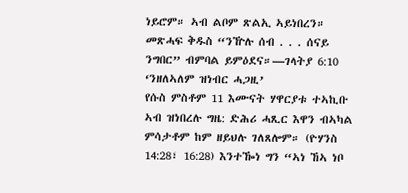ነይሮም። ኣብ ልቦም ጽልኢ ኣይነበረን። መጽሓፍ ቅዱስ “ንዅሉ ሰብ . . . ሰናይ ንግበር” ብምባል ይምዕደና።—ገላትያ 6:10
‘ንዘለኣለም ዝነብር ሓጋዚ’
የሱስ ምስቶም 11 እሙናት ሃዋርያቱ ተኣኪቡ ኣብ ዝነበረሉ ግዜ: ድሕሪ ሓጺር እዋን ብኣካል ምሳታቶም ከም ዘይህሉ ገለጸሎም። (ዮሃንስ 14:28፣ 16:28) እንተዀነ ግን “ኣነ ኸኣ ነቦ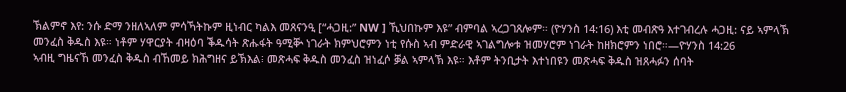ኽልምኖ እየ: ንሱ ድማ ንዘለኣለም ምሳኻትኩም ዚነብር ካልእ መጸናንዒ [“ሓጋዚ:” NW ] ኺህበኩም እዩ” ብምባል ኣረጋገጸሎም። (ዮሃንስ 14:16) እቲ መብጽዓ እተገብረሉ ሓጋዚ: ናይ ኣምላኽ መንፈስ ቅዱስ እዩ። ነቶም ሃዋርያት ብዛዕባ ቕዱሳት ጽሑፋት ዓሚቝ ነገራት ክምህሮምን ነቲ የሱስ ኣብ ምድራዊ ኣገልግሎቱ ዝመሃሮም ነገራት ከዘክሮምን ነበሮ።—ዮሃንስ 14:26
ኣብዚ ግዜናኸ መንፈስ ቅዱስ ብኸመይ ክሕግዘና ይኽእል፧ መጽሓፍ ቅዱስ መንፈስ ዝነፈሶ ቓል ኣምላኽ እዩ። እቶም ትንቢታት እተነበዩን መጽሓፍ ቅዱስ ዝጸሓፉን ሰባት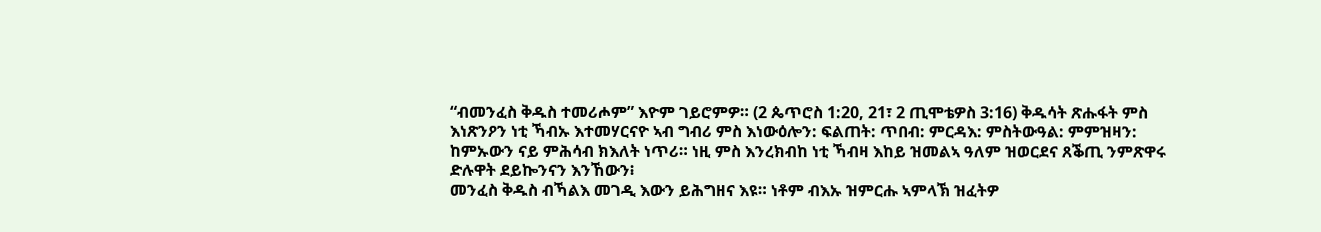“ብመንፈስ ቅዱስ ተመሪሖም” እዮም ገይሮምዎ። (2 ጴጥሮስ 1:20, 21፣ 2 ጢሞቴዎስ 3:16) ቅዱሳት ጽሑፋት ምስ እነጽንዖን ነቲ ኻብኡ እተመሃርናዮ ኣብ ግብሪ ምስ እነውዕሎን: ፍልጠት: ጥበብ: ምርዳእ: ምስትውዓል: ምምዝዛን: ከምኡውን ናይ ምሕሳብ ክእለት ነጥሪ። ነዚ ምስ እንረክብከ ነቲ ኻብዛ እከይ ዝመልኣ ዓለም ዝወርደና ጸቕጢ ንምጽዋሩ ድሉዋት ደይኰንናን እንኸውን፧
መንፈስ ቅዱስ ብኻልእ መገዲ እውን ይሕግዘና እዩ። ነቶም ብእኡ ዝምርሑ ኣምላኽ ዝፈትዎ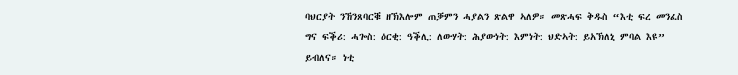ባህርያት ንኸንጸባርቑ ዘኽእሎም ጠቓምን ሓያልን ጽልዋ ኣለዎ። መጽሓፍ ቅዱስ “እቲ ፍረ መንፈስ ግና ፍቕሪ: ሓጐስ: ዕርቂ: ዓቕሊ: ለውሃት: ሕያውነት: እምነት: ህድኣት: ይአኽለኒ ምባል እዩ” ይብለና። ነቲ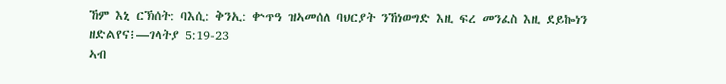ኸም እኒ ርኽሰት: ባእሲ: ቅንኢ: ቍጥዓ ዝኣመሰለ ባህርያት ንኸነወግድ እዚ ፍረ መንፈስ እዚ ደይኰነን ዘድልየና፧—ገላትያ 5:19-23
ኣብ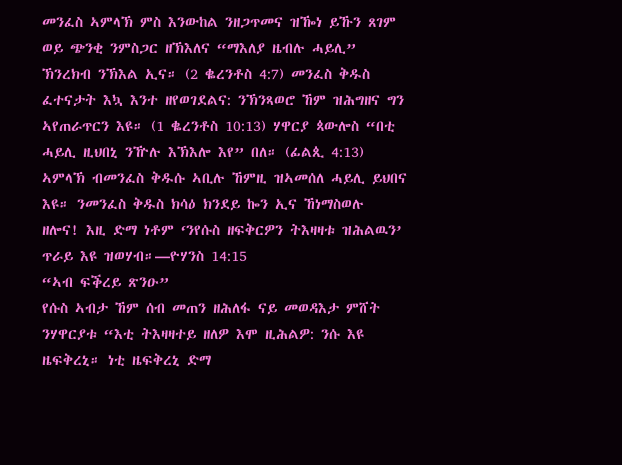መንፈስ ኣምላኽ ምስ እንውከል ንዘጋጥመና ዝዀነ ይኹን ጸገም ወይ ጭንቂ ንምስጋር ዘኽእለና “ማእለያ ዜብሉ ሓይሊ” ኽንረክብ ንኽእል ኢና። (2 ቈረንቶስ 4:7) መንፈስ ቅዱስ ፈተናታት እኳ እንተ ዘየወገደልና: ንኽንጻወሮ ኸም ዝሕግዘና ግን ኣየጠራጥርን እዩ። (1 ቈረንቶስ 10:13) ሃዋርያ ጳውሎስ “በቲ ሓይሊ ዚህበኒ ንዅሉ እኽእሎ እየ” በለ። (ፊልጲ 4:13) ኣምላኽ ብመንፈስ ቅዱሱ ኣቢሉ ኸምዚ ዝኣመሰለ ሓይሊ ይህበና እዩ። ንመንፈስ ቅዱስ ክሳዕ ክንደይ ኰን ኢና ኸነማስወሉ ዘሎና! እዚ ድማ ነቶም ‘ንየሱስ ዘፍቅርዎን ትእዛዛቱ ዝሕልዉን’ ጥራይ እዩ ዝወሃብ።—ዮሃንስ 14:15
“ኣብ ፍቕረይ ጽንዑ”
የሱስ ኣብታ ኸም ሰብ መጠን ዘሕለፋ ናይ መወዳእታ ምሸት ንሃዋርያቱ “እቲ ትእዛዛተይ ዘለዎ እሞ ዚሕልዎ: ንሱ እዩ ዜፍቅረኒ። ነቲ ዜፍቅረኒ ድማ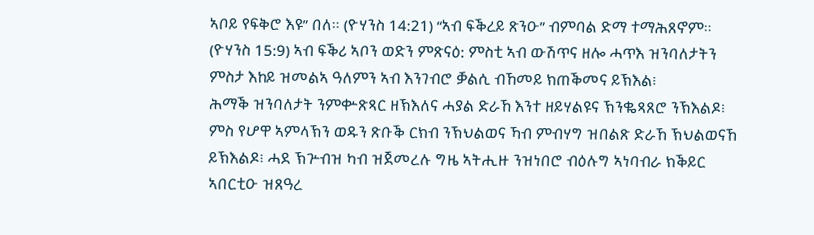ኣቦይ የፍቅሮ እዩ” በለ። (ዮሃንስ 14:21) “ኣብ ፍቕረይ ጽንዑ” ብምባል ድማ ተማሕጸኖም። (ዮሃንስ 15:9) ኣብ ፍቕሪ ኣቦን ወድን ምጽናዕ: ምስቲ ኣብ ውሽጥና ዘሎ ሓጥእ ዝንባለታትን ምስታ እከይ ዝመልኣ ዓለምን ኣብ እንገብሮ ቓልሲ ብኸመይ ክጠቕመና ይኽእል፧
ሕማቕ ዝንባለታት ንምቍጽጻር ዘኽእለና ሓያል ድራኸ እንተ ዘይሃልዩና ኽንቈጻጸሮ ንኽእልዶ፧ ምስ የሆዋ ኣምላኽን ወዱን ጽቡቕ ርክብ ንኽህልወና ኻብ ምብሃግ ዝበልጽ ድራኸ ኽህልወናኸ ይኽእልዶ፧ ሓደ ኽጕብዝ ካብ ዝጀመረሉ ግዜ ኣትሒዙ ንዝነበሮ ብዕሉግ ኣነባብራ ክቕይር ኣበርቲዑ ዝጸዓረ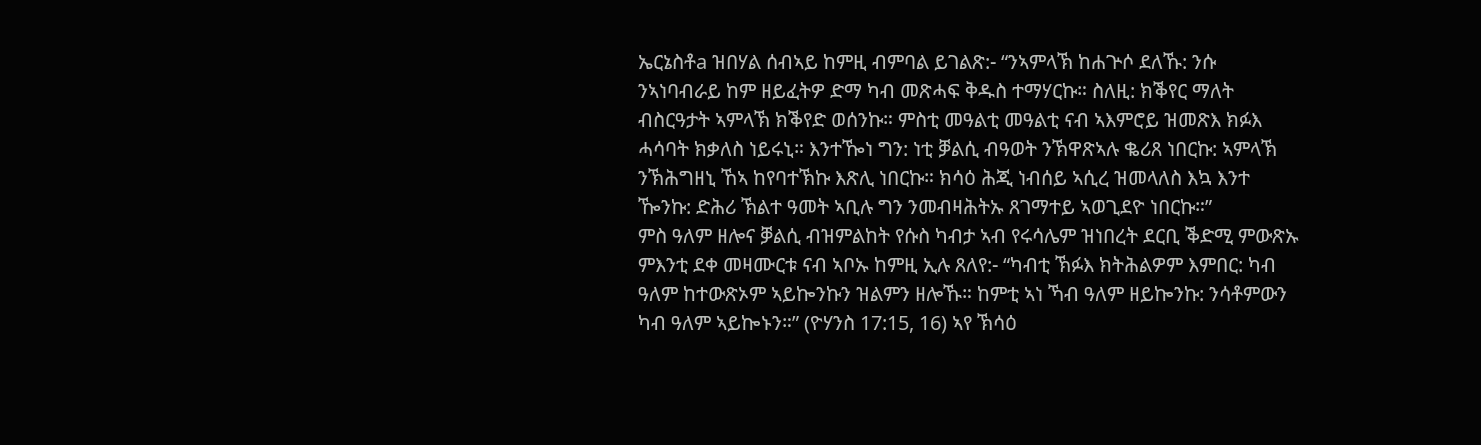ኤርኔስቶa ዝበሃል ሰብኣይ ከምዚ ብምባል ይገልጽ:- “ንኣምላኽ ከሐጕሶ ደለኹ: ንሱ ንኣነባብራይ ከም ዘይፈትዎ ድማ ካብ መጽሓፍ ቅዱስ ተማሃርኩ። ስለዚ: ክቕየር ማለት ብስርዓታት ኣምላኽ ክቕየድ ወሰንኩ። ምስቲ መዓልቲ መዓልቲ ናብ ኣእምሮይ ዝመጽእ ክፉእ ሓሳባት ክቃለስ ነይሩኒ። እንተዀነ ግን: ነቲ ቓልሲ ብዓወት ንኽዋጽኣሉ ቈሪጸ ነበርኩ: ኣምላኽ ንኽሕግዘኒ ኸኣ ከየባተኽኩ እጽሊ ነበርኩ። ክሳዕ ሕጂ ነብሰይ ኣሲረ ዝመላለስ እኳ እንተ ዀንኩ: ድሕሪ ኽልተ ዓመት ኣቢሉ ግን ንመብዛሕትኡ ጸገማተይ ኣወጊደዮ ነበርኩ።”
ምስ ዓለም ዘሎና ቓልሲ ብዝምልከት የሱስ ካብታ ኣብ የሩሳሌም ዝነበረት ደርቢ ቕድሚ ምውጽኡ ምእንቲ ደቀ መዛሙርቱ ናብ ኣቦኡ ከምዚ ኢሉ ጸለየ:- “ካብቲ ኽፉእ ክትሕልዎም እምበር: ካብ ዓለም ከተውጽኦም ኣይኰንኩን ዝልምን ዘሎኹ። ከምቲ ኣነ ኻብ ዓለም ዘይኰንኩ: ንሳቶምውን ካብ ዓለም ኣይኰኑን።” (ዮሃንስ 17:15, 16) ኣየ ኽሳዕ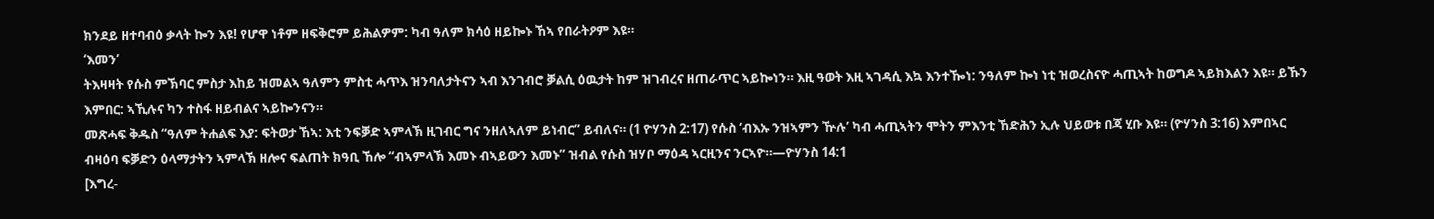ክንደይ ዘተባብዕ ቃላት ኰን እዩ! የሆዋ ነቶም ዘፍቅሮም ይሕልዎም: ካብ ዓለም ክሳዕ ዘይኰኑ ኸኣ የበራትዖም እዩ።
‘እመን’
ትእዛዛት የሱስ ምኽባር ምስታ እከይ ዝመልኣ ዓለምን ምስቲ ሓጥእ ዝንባለታትናን ኣብ እንገብሮ ቓልሲ ዕዉታት ከም ዝገብረና ዘጠራጥር ኣይኰነን። እዚ ዓወት እዚ ኣገዳሲ እኳ እንተዀነ: ንዓለም ኰነ ነቲ ዝወረስናዮ ሓጢኣት ከወግዶ ኣይክእልን እዩ። ይኹን እምበር: ኣኺሉና ካን ተስፋ ዘይብልና ኣይኰንናን።
መጽሓፍ ቅዱስ “ዓለም ትሐልፍ እያ: ፍትወታ ኸኣ: እቲ ንፍቓድ ኣምላኽ ዚገብር ግና ንዘለኣለም ይነብር” ይብለና። (1 ዮሃንስ 2:17) የሱስ ‘ብእኡ ንዝኣምን ዅሉ’ ካብ ሓጢኣትን ሞትን ምእንቲ ኸድሕን ኢሉ ህይወቱ በጃ ሂቡ እዩ። (ዮሃንስ 3:16) እምበኣር ብዛዕባ ፍቓድን ዕላማታትን ኣምላኽ ዘሎና ፍልጠት ክዓቢ ኸሎ “ብኣምላኽ እመኑ ብኣይውን እመኑ” ዝብል የሱስ ዝሃቦ ማዕዳ ኣርዚንና ንርኣዮ።—ዮሃንስ 14:1
[እግረ-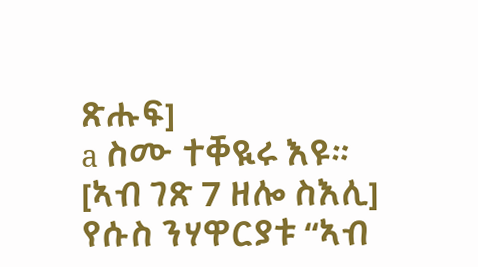ጽሑፍ]
a ስሙ ተቐዪሩ እዩ።
[ኣብ ገጽ 7 ዘሎ ስእሊ]
የሱስ ንሃዋርያቱ “ኣብ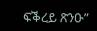ፍቕረይ ጽንዑ”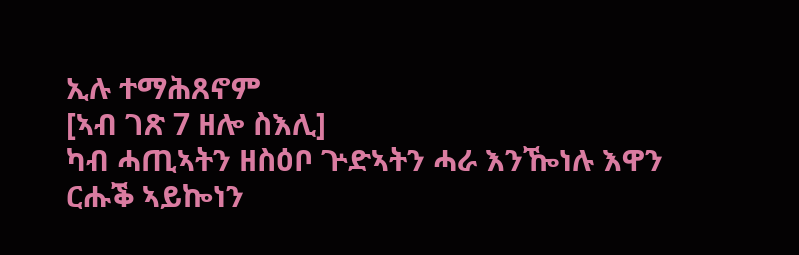ኢሉ ተማሕጸኖም
[ኣብ ገጽ 7 ዘሎ ስእሊ]
ካብ ሓጢኣትን ዘስዕቦ ጕድኣትን ሓራ እንዀነሉ እዋን ርሑቕ ኣይኰነን